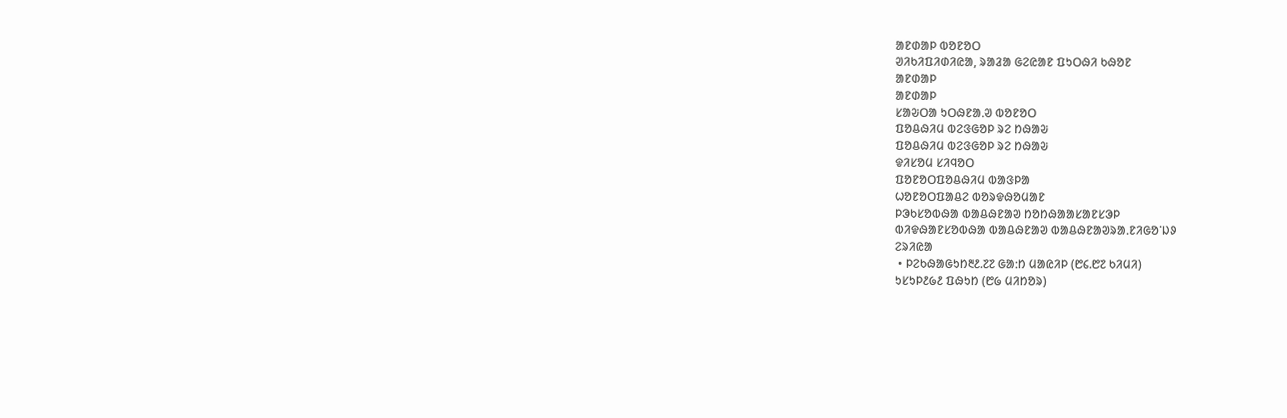ᱟᱱᱰᱟᱞ ᱵᱚᱱᱚᱛ
ᱣᱤᱠᱤᱯᱤᱰᱤᱭᱟ, ᱨᱟᱲᱟ ᱜᱮᱭᱟᱱ ᱯᱩᱛᱷᱤ ᱠᱷᱚᱱ
ᱟᱱᱰᱟᱞ
ᱟᱱᱰᱟᱞ
ᱥᱟᱶᱛᱟ ᱩᱛᱷᱱᱟᱹᱣ ᱵᱚᱱᱚᱛ
ᱯᱚᱪᱷᱤᱢ ᱵᱮᱝᱜᱚᱞ ᱨᱮ ᱴᱷᱟᱶ
ᱯᱚᱪᱷᱤᱢ ᱵᱮᱝᱜᱚᱞ ᱨᱮ ᱴᱷᱟᱶ
ᱫᱤᱥᱚᱢ ᱥᱤᱧᱚᱛ
ᱯᱚᱱᱚᱛᱯᱚᱪᱷᱤᱢ ᱵᱟᱝᱞᱟ
ᱦᱚᱱᱚᱛᱯᱟᱪᱮ ᱵᱚᱨᱫᱷᱚᱢᱟᱱ
ᱞᱳᱠᱥᱚᱵᱷᱟ ᱵᱟᱪᱷᱱᱟᱣ ᱴᱚᱴᱷᱟᱟᱥᱟᱱᱥᱳᱞ
ᱵᱤᱫᱷᱟᱱᱥᱚᱵᱷᱟ ᱵᱟᱪᱷᱱᱟᱣ ᱵᱟᱪᱷᱱᱟᱣᱨᱟᱹᱱᱤᱜᱚᱸᱡᱽ
ᱮᱨᱤᱭᱟ
 • ᱞᱮᱠᱷᱟᱜᱩᱴ᱓᱒.᱗᱗ ᱜᱟᱺᱴ ᱢᱟᱭᱤᱞ (᱘᱔.᱘᱗ ᱠᱤᱢᱤ)
ᱩᱥᱩᱞ᱒᱙᱒ ᱯᱷᱩᱴ (᱘᱙ ᱢᱤᱴᱚᱨ)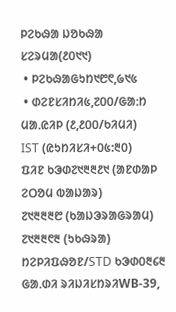ᱞᱮᱠᱷᱟ ᱡᱚᱠᱷᱟ ᱥᱮᱨᱢᱟ(᱒᱐᱑᱑)
 • ᱞᱮᱠᱷᱟᱜᱩᱴ᱑᱘᱖,᱙᱑᱕
 • ᱰᱮᱱᱥᱤᱴᱤ᱕,᱗᱐᱐/ᱜᱟᱺᱴ ᱢᱟᱹᱭᱤᱞ (᱒,᱒᱐᱐/ᱠᱤᱢᱤ)
IST (ᱭᱩᱴᱤᱥᱤ+᱐᱕:᱓᱐)
ᱯᱤᱱ ᱠᱳᱰ᱗᱑᱓᱓᱒᱑ (ᱟᱱᱰᱟᱞ ᱮᱛᱚᱢ ᱵᱟᱡᱟᱨ)
᱗᱑᱓᱓᱓᱘ (ᱠᱟᱡᱳᱨᱟᱜᱨᱟᱢ)
᱗᱑᱓᱓᱖᱓ (ᱩᱠᱷᱨᱟ)
ᱴᱮᱞᱤᱯᱷᱚᱱ/STD ᱠᱳᱰ᱐᱓᱔᱓
ᱜᱟᱹᱰᱤ ᱨᱤᱡᱤᱥᱴᱨᱤWB-39,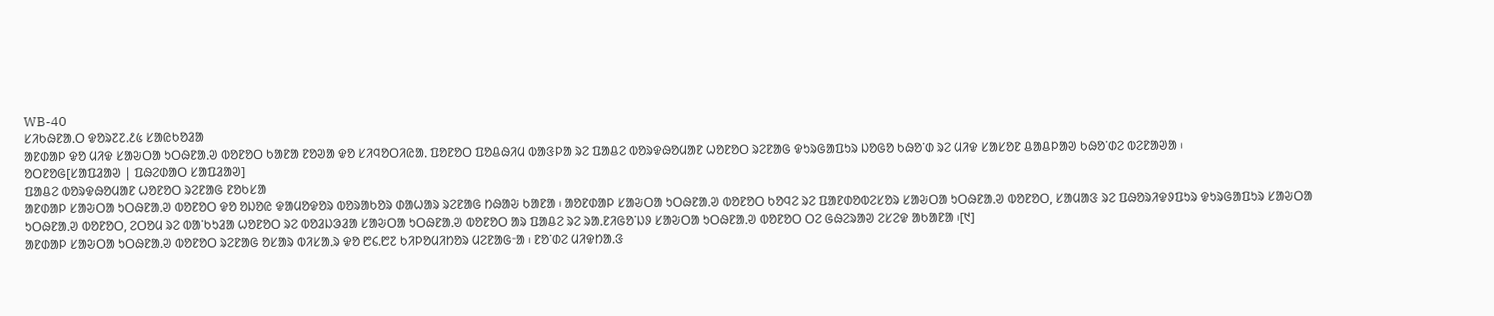WB-40
ᱥᱤᱠᱷᱱᱟᱹᱛ ᱫᱚᱨ᱗᱗.᱒᱕ ᱥᱟᱭᱠᱚᱲᱟ
ᱟᱱᱰᱟᱞ ᱫᱚ ᱢᱤᱫ ᱥᱟᱶᱛᱟ ᱩᱛᱷᱱᱟᱹᱣ ᱵᱚᱱᱚᱛ ᱠᱟᱱᱟ ᱱᱚᱣᱟ ᱫᱚ ᱥᱤᱧᱚᱛᱤᱭᱟᱹ ᱯᱚᱱᱚᱛ ᱯᱚᱪᱷᱤᱢ ᱵᱟᱝᱞᱟ ᱨᱮ ᱯᱟᱪᱮ ᱵᱚᱨᱫᱷᱚᱢᱟᱱ ᱦᱚᱱᱚᱛ ᱨᱮᱱᱟᱜ ᱫᱩᱨᱜᱟᱯᱩᱨ ᱡᱚᱜᱚ ᱠᱷᱚᱸᱰ ᱨᱮ ᱢᱤᱫ ᱥᱟᱥᱚᱱ ᱪᱟᱪᱞᱟᱣ ᱠᱷᱚᱸᱰᱮ ᱵᱮᱱᱟᱣᱟ ᱾
ᱚᱛᱱᱚᱜ[ᱥᱟᱯᱲᱟᱣ | ᱯᱷᱮᱰᱟᱛ ᱥᱟᱯᱲᱟᱣ]
ᱯᱟᱪᱮ ᱵᱚᱨᱫᱷᱚᱢᱟᱱ ᱦᱚᱱᱚᱛ ᱨᱮᱱᱟᱜ ᱱᱚᱠᱥᱟ
ᱟᱱᱰᱟᱞ ᱥᱟᱶᱛᱟ ᱩᱛᱷᱱᱟᱹᱣ ᱵᱚᱱᱚᱛ ᱫᱚ ᱚᱡᱚᱭ ᱫᱟᱢᱚᱫᱚᱨ ᱵᱚᱨᱟᱠᱚᱨ ᱰᱟᱦᱟᱨ ᱨᱮᱱᱟᱜ ᱴᱷᱟᱶ ᱠᱟᱱᱟ ᱾ ᱟᱚᱱᱰᱟᱞ ᱥᱟᱶᱛᱟ ᱩᱛᱷᱱᱟᱹᱣ ᱵᱚᱱᱚᱛ ᱠᱚᱧᱮ ᱨᱮ ᱯᱟᱱᱰᱚᱵᱮᱥᱚᱨ ᱥᱟᱶᱛᱟ ᱩᱛᱷᱱᱟᱹᱣ ᱵᱚᱱᱚᱛ, ᱥᱟᱢᱟᱝ ᱨᱮ ᱯᱷᱚᱨᱤᱫᱽᱯᱩᱨ ᱫᱩᱨᱜᱟᱯᱩᱨ ᱥᱟᱶᱛᱟ ᱩᱛᱷᱱᱟᱹᱣ ᱵᱚᱱᱚᱛ, ᱮᱛᱚᱢ ᱨᱮ ᱵᱟᱸᱠᱩᱲᱟ ᱦᱚᱱᱚᱛ ᱨᱮ ᱵᱚᱲᱡᱳᱲᱟ ᱥᱟᱶᱛᱟ ᱩᱛᱷᱱᱟᱹᱣ ᱵᱚᱱᱚᱛ ᱟᱨ ᱯᱟᱪᱮ ᱨᱮ ᱨᱟᱹᱱᱤᱜᱚᱸᱡᱽ ᱥᱟᱶᱛᱟ ᱩᱛᱷᱱᱟᱹᱣ ᱵᱚᱱᱚᱛ ᱛᱮ ᱜᱷᱮᱨᱟᱣ ᱮᱥᱮᱫ ᱟᱠᱟᱱᱟ ᱾[᱑]
ᱟᱱᱰᱟᱞ ᱥᱟᱶᱛᱟ ᱩᱛᱷᱱᱟᱹᱣ ᱵᱚᱱᱚᱛ ᱨᱮᱱᱟᱜ ᱚᱥᱟᱨ ᱵᱤᱥᱟᱹᱨ ᱫᱚ ᱘᱔.᱘᱗ ᱠᱤᱞᱚᱢᱤᱴᱚᱨ ᱢᱮᱱᱟᱜᱼᱟ ᱾ ᱱᱚᱸᱰᱮ ᱢᱤᱫᱴᱟᱹᱝ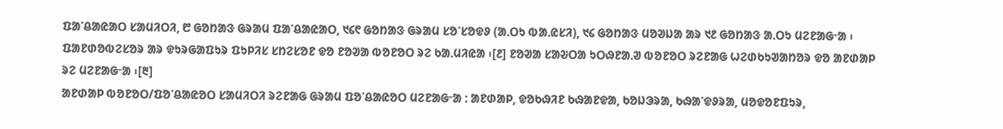ᱯᱟᱸᱪᱟᱭᱟᱛ ᱥᱟᱢᱤᱛᱤ, ᱘ ᱜᱚᱴᱟᱝ ᱜᱨᱟᱢ ᱯᱟᱸᱪᱟᱭᱟᱛ, ᱑᱔᱖ ᱜᱚᱴᱟᱝ ᱜᱨᱟᱢ ᱥᱚᱸᱥᱚᱫᱽ (ᱟᱹᱛᱩ ᱵᱟᱹᱭᱥᱤ), ᱑᱔ ᱜᱚᱴᱟᱝ ᱢᱚᱣᱡᱟ ᱟᱨ ᱑᱒ ᱜᱚᱴᱟᱝ ᱟᱹᱛᱩ ᱢᱮᱱᱟᱜᱼᱟ ᱾ ᱯᱟᱱᱰᱚᱵᱮᱥᱚᱨ ᱟᱨ ᱫᱩᱨᱜᱟᱯᱩᱨ ᱯᱩᱞᱤᱥ ᱥᱴᱮᱥᱚᱱ ᱫᱚ ᱱᱚᱣᱟ ᱵᱚᱱᱚᱛ ᱨᱮ ᱠᱟᱹᱢᱤᱭᱟ ᱾[᱒] ᱱᱚᱣᱟ ᱥᱟᱶᱛᱟ ᱩᱛᱷᱱᱟᱹᱣ ᱵᱚᱱᱚᱛ ᱨᱮᱱᱟᱜ ᱦᱮᱰᱠᱩᱣᱟᱴᱚᱨ ᱫᱚ ᱟᱱᱰᱟᱞ ᱨᱮ ᱢᱮᱱᱟᱜᱼᱟ ᱾[᱓]
ᱟᱱᱰᱟᱞ ᱵᱚᱱᱚᱛ/ᱯᱚᱸᱪᱟᱭᱚᱛ ᱥᱟᱢᱤᱛᱤ ᱨᱮᱱᱟᱜ ᱜᱨᱟᱢ ᱯᱚᱸᱪᱟᱭᱚᱛ ᱢᱮᱱᱟᱜᱼᱟ : ᱟᱱᱰᱟᱞ, ᱫᱚᱠᱷᱤᱱ ᱠᱷᱟᱱᱫᱟ, ᱠᱚᱡᱳᱨᱟ, ᱠᱷᱟᱸᱫᱽᱨᱟ, ᱢᱚᱫᱚᱱᱯᱩᱨ,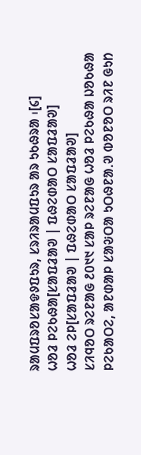ᱨᱟᱢᱯᱨᱚᱥᱟᱫᱽᱯᱩᱨ, ᱥᱨᱤᱨᱟᱢᱯᱩᱨ ᱟᱨ ᱩᱠᱷᱨᱟ ᱾[᱔]
ᱦᱚᱲ ᱞᱮᱠᱷᱟ[ᱥᱟᱯᱲᱟᱣ | ᱯᱷᱮᱰᱟᱛ ᱥᱟᱯᱲᱟᱣ]
ᱦᱚᱲ ᱮᱞ[ᱥᱟᱯᱲᱟᱣ | ᱯᱷᱮᱰᱟᱛ ᱥᱟᱯᱲᱟᱣ]
ᱥᱤᱧᱚᱛ ᱨᱮᱱᱟᱜ ᱒᱐᱑᱑ ᱥᱟᱞ ᱨᱮᱱᱟᱜ ᱦᱚᱲ ᱞᱮᱠᱷᱟ ᱡᱚᱠᱷᱟ ᱞᱮᱠᱟᱛᱮ, ᱟᱱᱰᱟᱞ ᱥᱟᱶᱛᱟ ᱩᱛᱷᱱᱟᱹᱣ ᱵᱚᱱᱚᱛ ᱨᱤᱱ ᱜᱩᱴ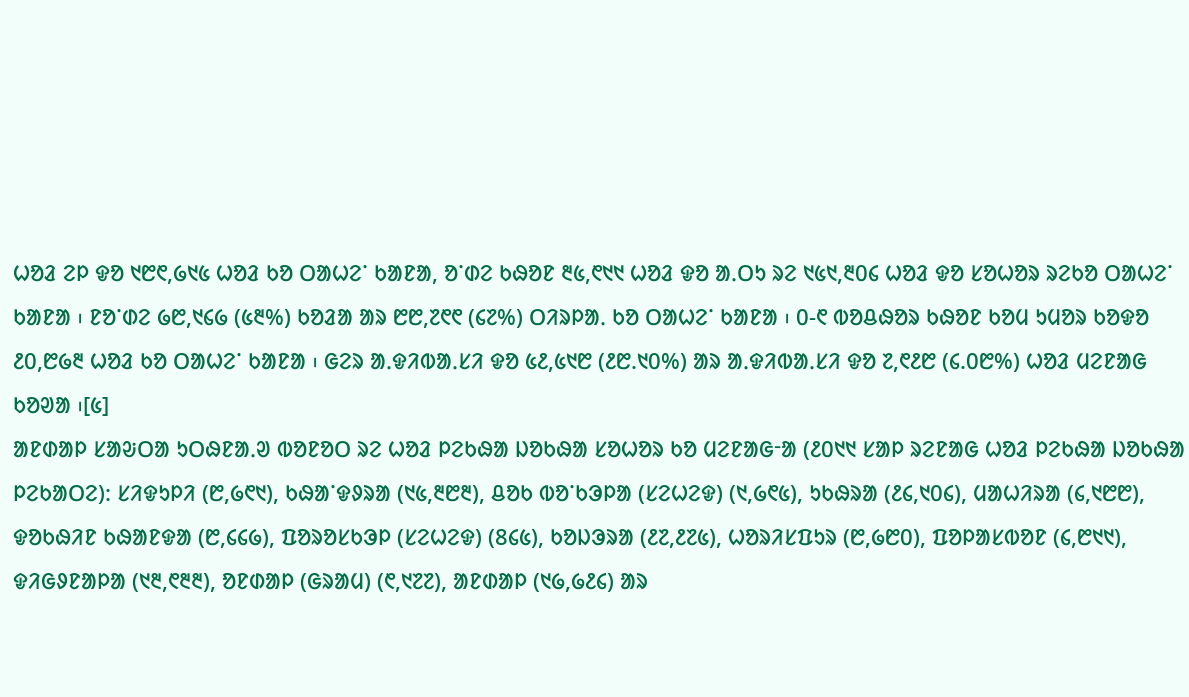ᱦᱚᱲ ᱮᱞ ᱫᱚ ᱑᱘᱖,᱙᱑᱕ ᱦᱚᱲ ᱠᱚ ᱛᱟᱦᱮᱸ ᱠᱟᱱᱟ, ᱚᱸᱰᱮ ᱠᱷᱚᱱ ᱓᱕,᱖᱑᱑ ᱦᱚᱲ ᱫᱚ ᱟᱹᱛᱩ ᱨᱮ ᱑᱕᱑,᱓᱐᱔ ᱦᱚᱲ ᱫᱚ ᱥᱚᱦᱚᱨ ᱨᱮᱠᱚ ᱛᱟᱦᱮᱸ ᱠᱟᱱᱟ ᱾ ᱱᱚᱸᱰᱮ ᱙᱘,᱑᱔᱙ (᱕᱓%) ᱠᱚᱲᱟ ᱟᱨ ᱘᱘,᱗᱖᱖ (᱔᱗%) ᱛᱤᱨᱞᱟᱹ ᱠᱚ ᱛᱟᱦᱮᱸ ᱠᱟᱱᱟ ᱾ ᱐-᱖ ᱵᱚᱪᱷᱚᱨ ᱠᱷᱚᱱ ᱠᱚᱢ ᱩᱢᱚᱨ ᱠᱚᱫᱚ ᱒᱐,᱘᱙᱓ ᱦᱚᱲ ᱠᱚ ᱛᱟᱦᱮᱸ ᱠᱟᱱᱟ ᱾ ᱜᱮᱨ ᱟᱹᱫᱤᱵᱟᱹᱥᱤ ᱫᱚ ᱕᱒,᱕᱑᱘ (᱒᱘.᱑᱐%) ᱟᱨ ᱟᱹᱫᱤᱵᱟᱹᱥᱤ ᱫᱚ ᱗,᱖᱒᱘ (᱔.᱐᱘%) ᱦᱚᱲ ᱢᱮᱱᱟᱜ ᱠᱚᱣᱟ ᱾[᱕]
ᱟᱱᱰᱟᱞ ᱥᱟᱶᱛᱟ ᱩᱛᱷᱱᱟᱹᱣ ᱵᱚᱱᱚᱛ ᱨᱮ ᱦᱚᱲ ᱞᱮᱠᱷᱟ ᱡᱚᱠᱷᱟ ᱥᱚᱦᱚᱨ ᱠᱚ ᱢᱮᱱᱟᱜᱼᱟ (᱒᱐᱑᱑ ᱥᱟᱞ ᱨᱮᱱᱟᱜ ᱦᱚᱲ ᱞᱮᱠᱷᱟ ᱡᱚᱠᱷᱟ ᱞᱮᱠᱟᱛᱮ): ᱥᱤᱫᱩᱞᱤ (᱘,᱙᱖᱑), ᱠᱷᱟᱸᱫᱽᱨᱟ (᱑᱕,᱓᱘᱓), ᱪᱚᱠ ᱵᱚᱸᱠᱳᱞᱟ (ᱥᱮᱦᱮᱫ) (᱑,᱙᱖᱕), ᱩᱠᱷᱨᱟ (᱒᱔,᱑᱐᱔), ᱢᱟᱦᱤᱨᱟ (᱔,᱑᱘᱘), ᱫᱚᱠᱷᱤᱱ ᱠᱷᱟᱱᱫᱟ (᱘,᱔᱔᱙), ᱯᱚᱨᱚᱥᱠᱳᱞ (ᱥᱮᱦᱮᱫ) (8᱔᱕), ᱠᱚᱡᱳᱨᱟ (᱒᱗,᱒᱗᱕), ᱦᱚᱨᱤᱥᱯᱩᱨ (᱘,᱙᱘᱐), ᱯᱚᱞᱟᱥᱵᱚᱱ (᱔,᱘᱑᱑), ᱫᱤᱜᱽᱱᱟᱞᱟ (᱑᱓,᱖᱓᱓), ᱚᱱᱰᱟᱞ (ᱜᱨᱟᱢ) (᱖,᱑᱗᱗), ᱟᱱᱰᱟᱞ (᱑᱙,᱙᱒᱔) ᱟᱨ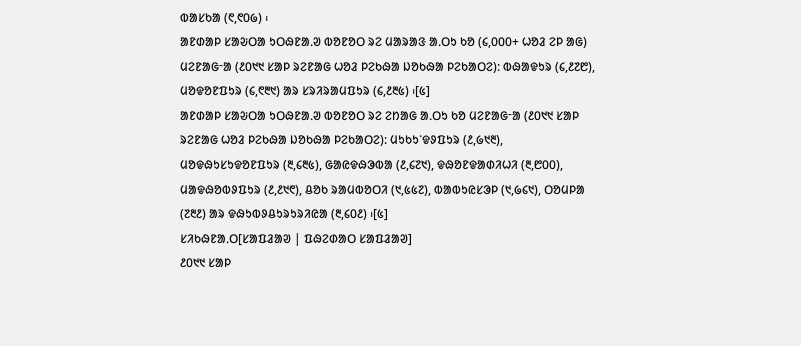ᱵᱟᱥᱠᱟ (᱖,᱖᱐᱙) ᱾
ᱟᱱᱰᱟᱞ ᱥᱟᱶᱛᱟ ᱩᱛᱷᱱᱟᱹᱣ ᱵᱚᱱᱚᱛ ᱨᱮ ᱢᱟᱨᱟᱝ ᱟᱹᱛᱩ ᱠᱚ (᱔,᱐᱐᱐+ ᱦᱚᱲ ᱮᱞ ᱟᱜ) ᱢᱮᱱᱟᱜᱼᱟ (᱒᱐᱑᱑ ᱥᱟᱞ ᱨᱮᱱᱟᱜ ᱦᱚᱲ ᱞᱮᱠᱷᱟ ᱡᱚᱠᱷᱟ ᱞᱮᱠᱟᱛᱮ): ᱵᱷᱟᱫᱩᱨ (᱔,᱒᱗᱘), ᱢᱚᱫᱚᱱᱯᱩᱨ (᱔,᱖᱓᱑) ᱟᱨ ᱥᱨᱤᱨᱟᱢᱯᱩᱨ (᱔,᱒᱓᱕) ᱾[᱕]
ᱟᱱᱰᱟᱞ ᱥᱟᱶᱛᱟ ᱩᱛᱷᱱᱟᱹᱣ ᱵᱚᱱᱚᱛ ᱨᱮ ᱮᱴᱟᱜ ᱟᱹᱛᱩ ᱠᱚ ᱢᱮᱱᱟᱜᱼᱟ (᱒᱐᱑᱑ ᱥᱟᱞ ᱨᱮᱱᱟᱜ ᱦᱚᱲ ᱞᱮᱠᱷᱟ ᱡᱚᱠᱷᱟ ᱞᱮᱠᱟᱛᱮ): ᱢᱩᱠᱩᱸᱫᱽᱯᱩᱨ (᱒,᱙᱑᱓), ᱢᱚᱫᱷᱩᱥᱩᱫᱚᱱᱯᱩᱨ (᱓,᱔᱓᱕), ᱜᱟᱭᱫᱷᱳᱵᱟ (᱒,᱔᱗᱑), ᱫᱷᱚᱱᱫᱟᱰᱤᱦᱤ (᱓,᱘᱐᱐), ᱢᱟᱫᱷᱚᱵᱽᱯᱩᱨ (᱒,᱒᱑᱖), ᱪᱚᱠ ᱨᱟᱢᱵᱚᱛᱤ (᱑,᱕᱕᱗), ᱵᱟᱵᱩᱭᱥᱳᱞ (᱑,᱙᱔᱑), ᱛᱚᱢᱞᱟ (᱗᱓᱒) ᱟᱨ ᱫᱷᱩᱵᱽᱪᱩᱨᱩᱨᱤᱭᱟ (᱓,᱔᱐᱒) ᱾[᱕]
ᱥᱤᱠᱷᱱᱟᱹᱛ[ᱥᱟᱯᱲᱟᱣ | ᱯᱷᱮᱰᱟᱛ ᱥᱟᱯᱲᱟᱣ]
᱒᱐᱑᱑ ᱥᱟᱞ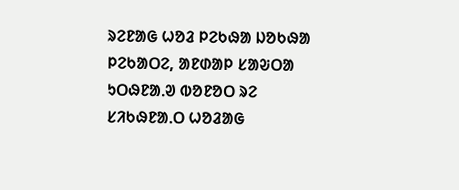ᱨᱮᱱᱟᱜ ᱦᱚᱲ ᱞᱮᱠᱷᱟ ᱡᱚᱠᱷᱟ ᱞᱮᱠᱟᱛᱮ, ᱟᱱᱰᱟᱞ ᱥᱟᱶᱛᱟ ᱩᱛᱷᱱᱟᱹᱣ ᱵᱚᱱᱚᱛ ᱨᱮ ᱥᱤᱠᱷᱱᱟᱹᱛ ᱦᱚᱲᱟᱜ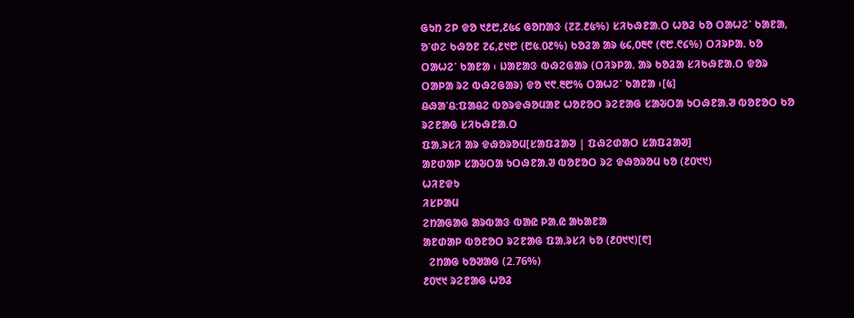ᱜᱩᱴ ᱮᱞ ᱫᱚ ᱑᱒᱘,᱒᱕᱔ ᱜᱚᱴᱟᱝ (᱗᱗.᱒᱕%) ᱥᱤᱠᱷᱱᱟᱹᱛ ᱦᱚᱲ ᱠᱚ ᱛᱟᱦᱮᱸ ᱠᱟᱱᱟ, ᱚᱸᱰᱮ ᱠᱷᱚᱱ ᱗᱔,᱒᱑᱘ (᱘᱕.᱐᱒%) ᱠᱚᱲᱟ ᱟᱨ ᱕᱔,᱐᱓᱖ (᱖᱘.᱖᱔%) ᱛᱤᱨᱞᱟᱹ ᱠᱚ ᱛᱟᱦᱮᱸ ᱠᱟᱱᱟ ᱾ ᱡᱟᱱᱟᱝ ᱵᱷᱮᱜᱟᱨ (ᱛᱤᱨᱞᱟᱹ ᱟᱨ ᱠᱚᱲᱟ ᱥᱤᱠᱷᱱᱟᱹᱛ ᱫᱚᱨ ᱛᱟᱞᱟ ᱨᱮ ᱵᱷᱮᱜᱟᱨ) ᱫᱚ ᱑᱖.᱓᱘% ᱛᱟᱦᱮᱸ ᱠᱟᱱᱟ ᱾[᱕]
ᱪᱷᱟᱸᱪ:ᱯᱟᱪᱮ ᱵᱚᱨᱫᱷᱚᱢᱟᱱ ᱦᱚᱱᱚᱛ ᱨᱮᱱᱟᱜ ᱥᱟᱶᱛᱟ ᱩᱛᱷᱱᱟᱹᱣ ᱵᱚᱱᱚᱛ ᱠᱚ ᱨᱮᱱᱟᱜ ᱥᱤᱠᱷᱱᱟᱹᱛ
ᱯᱟᱹᱨᱥᱤ ᱟᱨ ᱫᱷᱚᱨᱚᱢ[ᱥᱟᱯᱲᱟᱣ | ᱯᱷᱮᱰᱟᱛ ᱥᱟᱯᱲᱟᱣ]
ᱟᱱᱰᱟᱞ ᱥᱟᱶᱛᱟ ᱩᱛᱷᱱᱟᱹᱣ ᱵᱚᱱᱚᱛ ᱨᱮ ᱫᱷᱚᱨᱚᱢ ᱠᱚ (᱒᱐᱑᱑)
ᱦᱤᱱᱫᱩ
ᱤᱥᱞᱟᱢ
ᱮᱴᱟᱜᱟᱜ ᱟᱨᱵᱟᱝ ᱵᱟᱭ ᱞᱟᱹᱭ ᱟᱠᱟᱱᱟ
ᱟᱱᱰᱟᱞ ᱵᱚᱱᱚᱛ ᱨᱮᱱᱟᱜ ᱯᱟᱹᱨᱥᱤ ᱠᱚ (᱒᱐᱑᱑)[᱖]
  ᱮᱴᱟᱜ ᱠᱚᱣᱟᱜ (2.76%)
᱒᱐᱑᱑ ᱨᱮᱱᱟᱜ ᱦᱚᱲ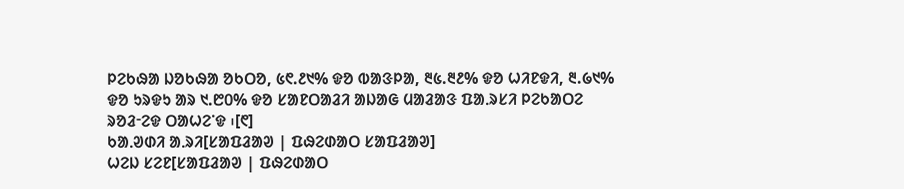ᱞᱮᱠᱷᱟ ᱡᱚᱠᱷᱟ ᱚᱠᱛᱚ, ᱕᱖.᱒᱑% ᱫᱚ ᱵᱟᱝᱞᱟ, ᱓᱕.᱓᱒% ᱫᱚ ᱦᱤᱱᱫᱤ, ᱓.᱙᱑% ᱫᱚ ᱩᱨᱫᱩ ᱟᱨ ᱑.᱘᱐% ᱫᱚ ᱥᱟᱱᱛᱟᱲᱤ ᱟᱡᱟᱜ ᱢᱟᱲᱟᱝ ᱯᱟᱹᱨᱥᱤ ᱞᱮᱠᱟᱛᱮ ᱨᱚᱲᱼᱮᱫ ᱛᱟᱦᱮᱸᱫ ᱾[᱖]
ᱠᱟᱹᱣᱰᱤ ᱟᱹᱨᱤ[ᱥᱟᱯᱲᱟᱣ | ᱯᱷᱮᱰᱟᱛ ᱥᱟᱯᱲᱟᱣ]
ᱦᱮᱡ ᱥᱮᱱ[ᱥᱟᱯᱲᱟᱣ | ᱯᱷᱮᱰᱟᱛ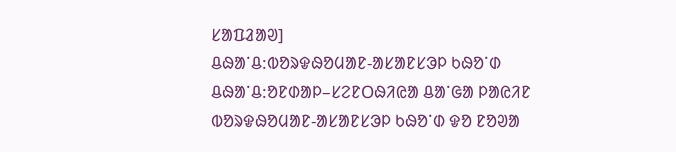ᱥᱟᱯᱲᱟᱣ]
ᱪᱷᱟᱸᱪ:ᱵᱚᱨᱫᱷᱚᱢᱟᱱ-ᱟᱥᱟᱱᱥᱳᱞ ᱠᱷᱚᱸᱰ ᱪᱷᱟᱸᱪ:ᱚᱱᱰᱟᱞ–ᱥᱮᱱᱛᱷᱤᱭᱟ ᱪᱟᱸᱜᱟ ᱞᱟᱭᱤᱱ ᱵᱚᱨᱫᱷᱚᱢᱟᱱ-ᱟᱥᱟᱱᱥᱳᱞ ᱠᱷᱚᱸᱰ ᱫᱚ ᱱᱚᱣᱟ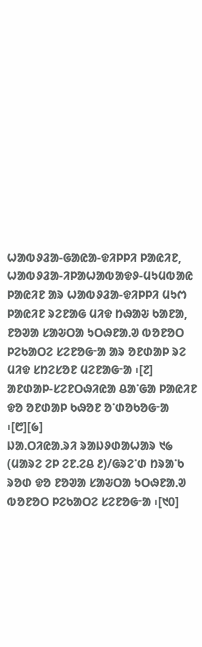ᱦᱟᱵᱽᱲᱟ-ᱜᱟᱭᱟ-ᱫᱤᱞᱞᱤ ᱞᱟᱭᱤᱱ, ᱦᱟᱵᱽᱲᱟ-ᱤᱞᱟᱦᱟᱵᱟᱫᱽ-ᱢᱩᱢᱵᱟᱭ ᱞᱟᱭᱤᱱ ᱟᱨ ᱦᱟᱵᱽᱲᱟ-ᱫᱤᱞᱞᱤ ᱢᱩᱬ ᱞᱟᱭᱤᱱ ᱨᱮᱱᱟᱜ ᱢᱤᱫ ᱴᱷᱟᱶ ᱠᱟᱱᱟ, ᱱᱚᱣᱟ ᱥᱟᱶᱛᱟ ᱩᱛᱷᱱᱟᱹᱣ ᱵᱚᱱᱚᱛ ᱞᱮᱠᱟᱛᱮ ᱥᱮᱱᱚᱜᱼᱟ ᱟᱨ ᱚᱱᱰᱟᱞ ᱨᱮ ᱢᱤᱫ ᱥᱴᱮᱥᱚᱱ ᱢᱮᱱᱟᱜᱼᱟ ᱾[᱗]
ᱟᱱᱰᱟᱞ-ᱥᱮᱱᱛᱷᱤᱭᱟ ᱪᱟᱸᱜᱟ ᱞᱟᱭᱤᱱ ᱫᱚ ᱚᱱᱰᱟᱞ ᱠᱷᱚᱱ ᱚᱸᱰᱚᱠᱚᱜᱼᱟ ᱾[᱘][᱙]
ᱡᱟᱹᱛᱤᱭᱟᱹᱨᱤ ᱨᱟᱡᱽᱰᱟᱦᱟᱨ ᱑᱙ (ᱢᱟᱨᱮ ᱮᱞ ᱮᱱ.ᱮᱪ ᱒)/ᱜᱨᱮᱸᱰ ᱴᱨᱟᱸᱠ ᱨᱚᱰ ᱫᱚ ᱱᱚᱣᱟ ᱥᱟᱶᱛᱟ ᱩᱛᱷᱱᱟᱹᱣ ᱵᱚᱱᱚᱛ ᱞᱮᱠᱟᱛᱮ ᱥᱮᱱᱚᱜᱼᱟ ᱾[᱑᱐]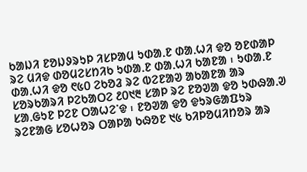ᱠᱟᱡᱤ ᱱᱚᱡᱽᱨᱩᱞ ᱤᱥᱞᱟᱢ ᱩᱰᱟᱹᱱ ᱰᱟᱹᱦᱤ ᱫᱚ ᱚᱱᱰᱟᱞ ᱨᱮ ᱢᱤᱫ ᱰᱚᱢᱮᱥᱴᱤᱠ ᱩᱰᱟᱹᱱ ᱰᱟᱹᱦᱤ ᱠᱟᱱᱟ ᱾ ᱩᱰᱟᱹᱱ ᱰᱟᱹᱦᱤ ᱫᱚ ᱖᱕᱐ ᱮᱠᱚᱲ ᱨᱮ ᱵᱮᱱᱟᱣ ᱟᱠᱟᱱᱟ ᱟᱨ ᱥᱚᱨᱠᱟᱨᱤ ᱞᱮᱠᱟᱛᱮ ᱒᱐᱑᱓ ᱥᱟᱞ ᱨᱮ ᱱᱚᱣᱟ ᱫᱚ ᱩᱰᱷᱟᱹᱣ ᱥᱟᱹᱜᱩᱱ ᱞᱮᱱ ᱛᱟᱦᱮᱸᱫ ᱾ ᱱᱚᱣᱟ ᱫᱚ ᱫᱩᱨᱜᱟᱯᱩᱨ ᱨᱮᱱᱟᱜ ᱥᱚᱦᱚᱨ ᱛᱟᱞᱟ ᱠᱷᱚᱱ ᱑᱕ ᱠᱤᱞᱚᱢᱤᱴᱚᱨ ᱟᱨ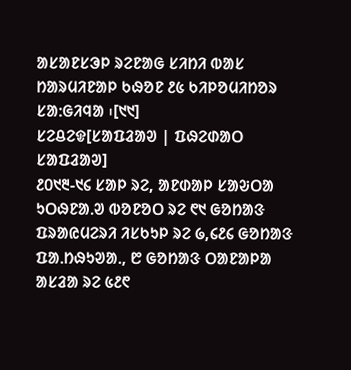ᱟᱥᱟᱱᱥᱳᱞ ᱨᱮᱱᱟᱜ ᱥᱤᱴᱤ ᱵᱟᱥ ᱴᱟᱨᱢᱤᱱᱟᱞ ᱠᱷᱚᱱ ᱒᱕ ᱠᱤᱞᱚᱢᱤᱴᱚᱨ ᱥᱟᱺᱜᱤᱧᱟ ᱾[᱑᱑]
ᱥᱮᱪᱮᱫ[ᱥᱟᱯᱲᱟᱣ | ᱯᱷᱮᱰᱟᱛ ᱥᱟᱯᱲᱟᱣ]
᱒᱐᱑᱓-᱑᱔ ᱥᱟᱞ ᱨᱮ, ᱟᱱᱰᱟᱞ ᱥᱟᱶᱛᱟ ᱩᱛᱷᱱᱟᱹᱣ ᱵᱚᱱᱚᱛ ᱨᱮ ᱖᱑ ᱜᱚᱴᱟᱝ ᱯᱨᱟᱭᱢᱮᱨᱤ ᱤᱥᱠᱩᱞ ᱨᱮ ᱙,᱔᱒᱔ ᱜᱚᱴᱟᱝ ᱯᱟᱹᱴᱷᱩᱣᱟᱹ, ᱘ ᱜᱚᱴᱟᱝ ᱛᱟᱱᱟᱞᱟ ᱟᱥᱲᱟ ᱨᱮ ᱕᱒᱖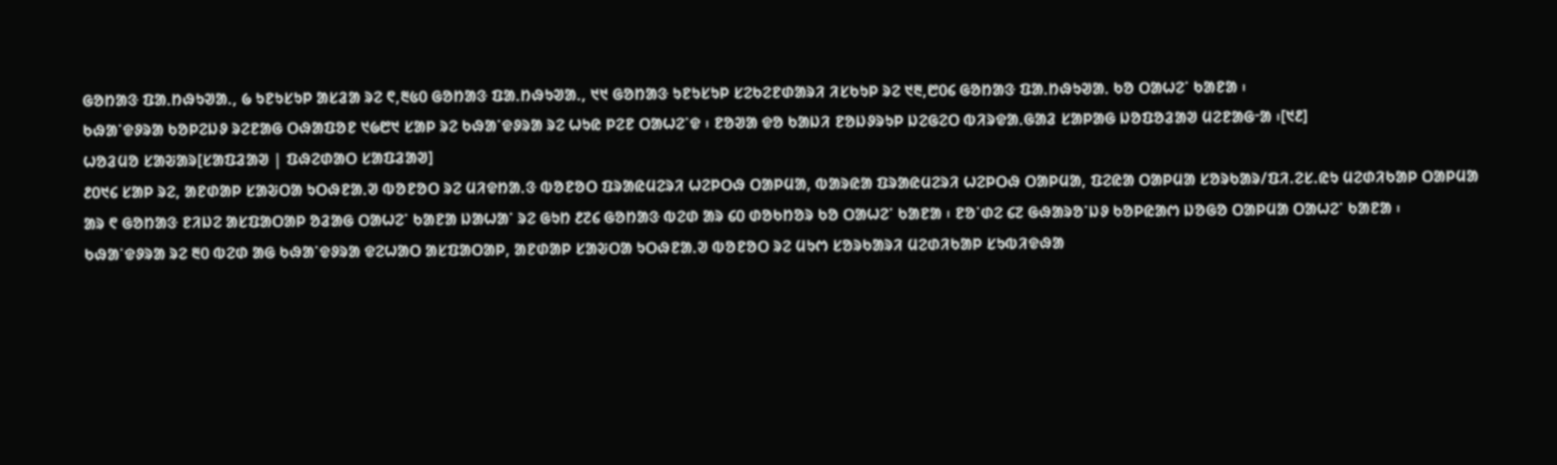ᱜᱚᱴᱟᱝ ᱯᱟᱹᱴᱷᱩᱣᱟᱹ, ᱙ ᱩᱱᱩᱥᱩᱞ ᱟᱥᱲᱟ ᱨᱮ ᱖,᱓᱕᱐ ᱜᱚᱴᱟᱝ ᱯᱟᱹᱴᱷᱩᱣᱟᱹ, ᱑᱑ ᱜᱚᱴᱟᱝ ᱩᱱᱩᱥᱩᱞ ᱥᱮᱠᱮᱱᱰᱟᱨᱤ ᱤᱥᱠᱩᱞ ᱨᱮ ᱑᱓,᱘᱐᱔ ᱜᱚᱴᱟᱝ ᱯᱟᱹᱴᱷᱩᱣᱟᱹ ᱠᱚ ᱛᱟᱦᱮᱸ ᱠᱟᱱᱟ ᱾
ᱠᱷᱟᱸᱫᱽᱨᱟ ᱠᱚᱞᱮᱡᱽ ᱨᱮᱱᱟᱜ ᱛᱷᱟᱯᱚᱱ ᱑᱙᱘᱑ ᱥᱟᱞ ᱨᱮ ᱠᱷᱟᱸᱫᱽᱨᱟ ᱨᱮ ᱦᱩᱭ ᱞᱮᱱ ᱛᱟᱦᱮᱸᱫ ᱾ ᱱᱚᱣᱟ ᱫᱚ ᱠᱟᱡᱤ ᱱᱚᱡᱽᱨᱩᱞ ᱡᱮᱜᱮᱛ ᱵᱤᱨᱫᱟᱹᱜᱟᱲ ᱥᱟᱞᱟᱜ ᱡᱚᱯᱚᱲᱟᱣ ᱢᱮᱱᱟᱜᱼᱟ ᱾[᱑᱒]
ᱦᱚᱲᱢᱚ ᱥᱟᱶᱟᱨ[ᱥᱟᱯᱲᱟᱣ | ᱯᱷᱮᱰᱟᱛ ᱥᱟᱯᱲᱟᱣ]
᱒᱐᱑᱔ ᱥᱟᱞ ᱨᱮ, ᱟᱱᱰᱟᱞ ᱥᱟᱶᱛᱟ ᱩᱛᱷᱱᱟᱹᱣ ᱵᱚᱱᱚᱛ ᱨᱮ ᱢᱤᱫᱴᱟᱹᱝ ᱵᱚᱱᱚᱛ ᱯᱨᱟᱭᱢᱮᱨᱤ ᱦᱮᱞᱛᱷ ᱛᱟᱞᱢᱟ, ᱵᱟᱨᱭᱟ ᱯᱨᱟᱭᱢᱮᱨᱤ ᱦᱮᱞᱛᱷ ᱛᱟᱞᱢᱟ, ᱯᱮᱭᱟ ᱛᱟᱞᱢᱟ ᱥᱚᱨᱠᱟᱨ/ᱯᱤ.ᱮᱥ.ᱭᱩ ᱢᱮᱰᱤᱠᱟᱞ ᱛᱟᱞᱢᱟ ᱟᱨ ᱖ ᱜᱚᱴᱟᱝ ᱱᱤᱡᱮ ᱟᱥᱯᱟᱛᱟᱞ ᱚᱲᱟᱜ ᱛᱟᱦᱮᱸ ᱠᱟᱱᱟ ᱡᱟᱦᱟᱸ ᱨᱮ ᱜᱩᱴ ᱒᱗᱔ ᱜᱚᱴᱟᱝ ᱵᱮᱰ ᱟᱨ ᱔᱐ ᱰᱚᱠᱴᱚᱨ ᱠᱚ ᱛᱟᱦᱮᱸ ᱠᱟᱱᱟ ᱾ ᱱᱚᱸᱰᱮ ᱔᱗ ᱜᱷᱟᱨᱚᱸᱡᱽ ᱠᱚᱞᱭᱟᱬ ᱡᱚᱜᱚ ᱛᱟᱞᱢᱟ ᱛᱟᱦᱮᱸ ᱠᱟᱱᱟ ᱾
ᱠᱷᱟᱸᱫᱽᱨᱟ ᱨᱮ ᱓᱐ ᱵᱮᱰ ᱟᱜ ᱠᱷᱟᱸᱫᱽᱨᱟ ᱫᱮᱦᱟᱛ ᱟᱥᱯᱟᱛᱟᱞ, ᱟᱱᱰᱟᱞ ᱥᱟᱶᱛᱟ ᱩᱛᱷᱱᱟᱹᱣ ᱵᱚᱱᱚᱛ ᱨᱮ ᱢᱩᱬ ᱥᱚᱨᱠᱟᱨᱤ ᱢᱮᱰᱤᱠᱟᱞ ᱥᱩᱵᱤᱫᱷᱟ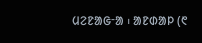ᱢᱮᱱᱟᱜᱼᱟ ᱾ ᱟᱱᱰᱟᱞ (᱖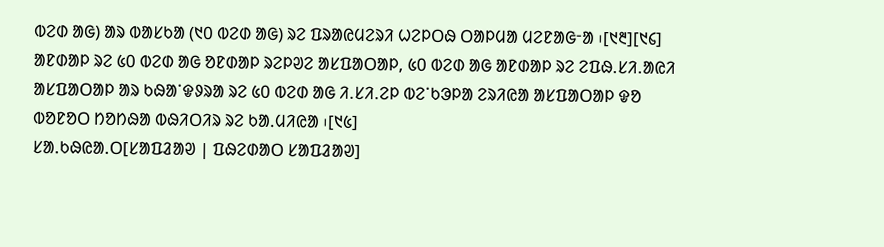ᱵᱮᱰ ᱟᱜ) ᱟᱨ ᱵᱟᱥᱠᱟ (᱑᱐ ᱵᱮᱰ ᱟᱜ) ᱨᱮ ᱯᱨᱟᱭᱢᱮᱨᱤ ᱦᱮᱞᱛᱷ ᱛᱟᱞᱢᱟ ᱢᱮᱱᱟᱜᱼᱟ ᱾[᱑᱓][᱑᱔] ᱟᱱᱰᱟᱞ ᱨᱮ ᱕᱐ ᱵᱮᱰ ᱟᱜ ᱚᱱᱰᱟᱞ ᱨᱮᱞᱣᱮ ᱟᱥᱯᱟᱛᱟᱞ, ᱕᱐ ᱵᱮᱰ ᱟᱜ ᱟᱱᱰᱟᱞ ᱨᱮ ᱮᱯᱷ.ᱥᱤ.ᱟᱭᱤ ᱟᱥᱯᱟᱛᱟᱞ ᱟᱨ ᱠᱷᱟᱸᱫᱽᱨᱟ ᱨᱮ ᱕᱐ ᱵᱮᱰ ᱟᱜ ᱤ.ᱥᱤ.ᱮᱞ ᱵᱮᱸᱠᱳᱞᱟ ᱮᱨᱤᱭᱟ ᱟᱥᱯᱟᱛᱟᱞ ᱫᱚ ᱵᱚᱱᱚᱛ ᱴᱚᱴᱷᱟ ᱵᱷᱤᱛᱤᱨ ᱨᱮ ᱠᱟᱹᱢᱤᱭᱟ ᱾[᱑᱕]
ᱥᱟᱹᱠᱷᱭᱟᱹᱛ[ᱥᱟᱯᱲᱟᱣ | ᱯᱷᱮᱰᱟᱛ ᱥᱟᱯᱲᱟᱣ]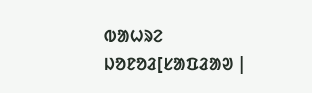ᱵᱟᱦᱨᱮ ᱡᱚᱱᱚᱲ[ᱥᱟᱯᱲᱟᱣ |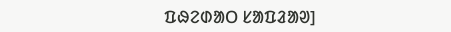ᱯᱷᱮᱰᱟᱛ ᱥᱟᱯᱲᱟᱣ]